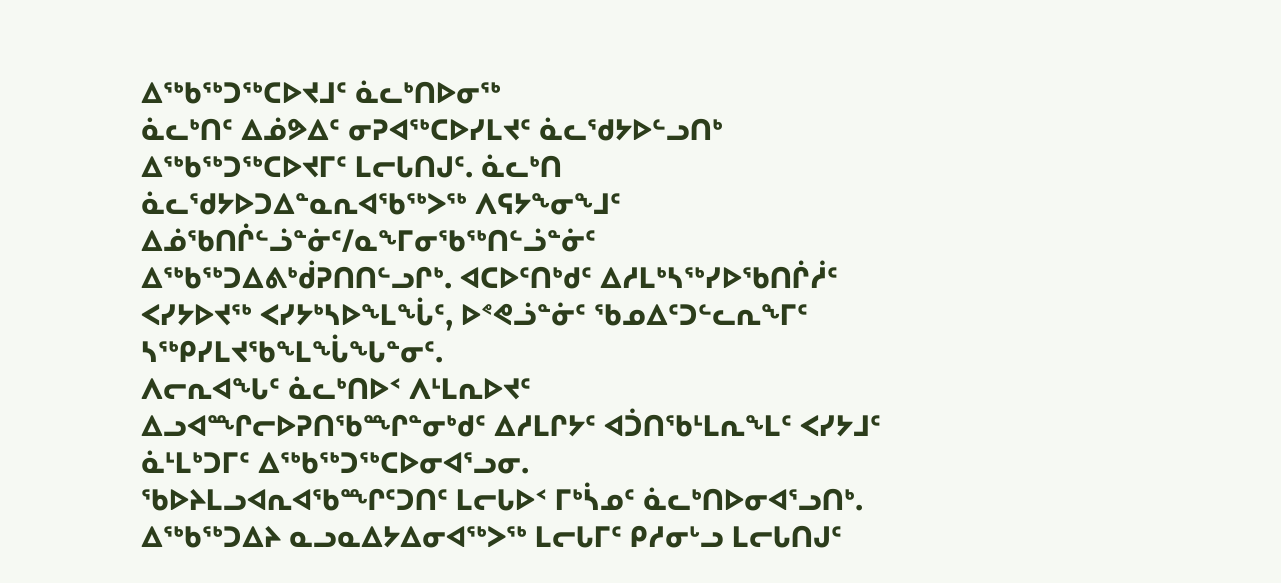ᐃᖅᑲᖅᑐᖅᑕᐅᔪᒧᑦ ᓈᓚᒃᑎᐅᓂᖅ
ᓈᓚᒃᑎᑦ ᐃᓅᕗᐃᑦ ᓂᕈᐊᖅᑕᐅᓯᒪᔪᑦ ᓈᓚᖁᔭᐅᓪᓗᑎᒃ ᐃᖅᑲᖅᑐᖅᑕᐅᔪᒥᑦ ᒪᓕᒐᑎᒍᑦ. ᓈᓚᒃᑎ ᓈᓚᖁᔭᐅᑐᐃᓐᓇᕆᐊᖃᖅᐳᖅ ᐱᕋᔭᖕᓂᖕᒧᑦ ᐃᓅᖃᑎᒌᓪᓘᓐᓃᑦ/ᓇᖕᒥᓂᖃᖅᑎᓪᓘᓐᓃᑦ ᐃᖅᑲᖅᑐᐃᕕᒃᑰᕈᑎᑎᓪᓗᒋᒃ. ᐊᑕᐅᑦᑎᒃᑯᑦ ᐃᓱᒪᒃᓴᖅᓯᐅᖃᑎᒌᓲᑦ ᐸᓯᔭᐅᔪᖅ ᐸᓯᔭᒃᓴᐅᖕᒪᖔᑦ, ᐅᕝᕙᓘᓐᓃᑦ ᖃᓄᐃᑦᑐᓪᓚᕆᖕᒥᑦ ᓴᖅᑭᓯᒪᔪᖃᖕᒪᖔᖓᓐᓂᑦ.
ᐱᓕᕆᐊᖓᑦ ᓈᓚᒃᑎᐅᑉ ᐱᒻᒪᕆᐅᔪᑦ ᐃᓗᐊᙱᓕᐅᕈᑎᖃᙱᓐᓂᒃᑯᑦ ᐃᓱᒪᒋᔭᑦ ᐊᑑᑎᖃᒻᒪᕆᖕᒪᑦ ᐸᓯᔭᒧᑦ ᓈᒻᒪᒃᑐᒥᑦ ᐃᖅᑲᖅᑐᖅᑕᐅᓂᐊᕐᓗᓂ.
ᖃᐅᔨᒪᓗᐊᕆᐊᖃᙱᑦᑐᑎᑦ ᒪᓕᒐᐅᑉ ᒥᒃᓵᓄᑦ ᓈᓚᒃᑎᐅᓂᐊᕐᓗᑎᒃ. ᐃᖅᑲᖅᑐᐃᔨ ᓇᓗᓇᐃᔭᐃᓂᐊᖅᐳᖅ ᒪᓕᒐᒥᑦ ᑭᓱᓂᒡᓗ ᒪᓕᒐᑎᒍᑦ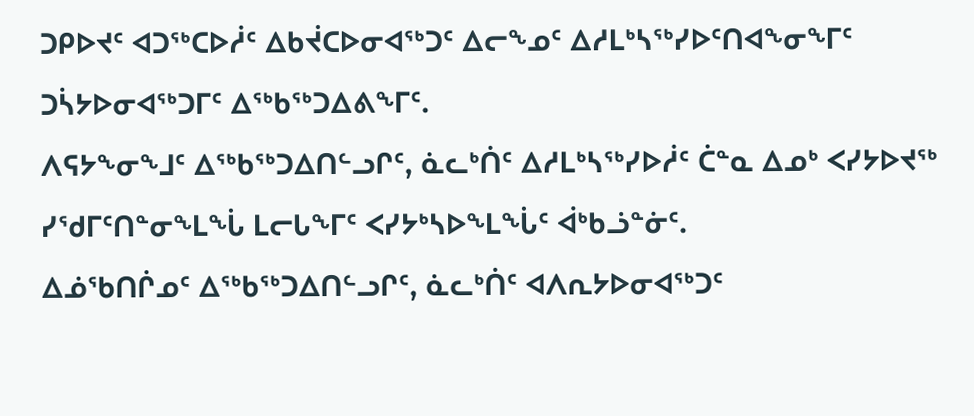ᑐᑭᐅᔪᑦ ᐊᑐᖅᑕᐅᓲᑦ ᐃᑲᔫᑕᐅᓂᐊᖅᑐᑦ ᐃᓕᖕᓄᑦ ᐃᓱᒪᒃᓴᖅᓯᐅᑦᑎᐊᖕᓂᖕᒥᑦ ᑐᓵᔭᐅᓂᐊᖅᑐᒥᑦ ᐃᖅᑲᖅᑐᐃᕕᖕᒥᑦ.
ᐱᕋᔭᖕᓂᖕᒧᑦ ᐃᖅᑲᖅᑐᐃᑎᓪᓗᒋᑦ, ᓈᓚᒃᑏᑦ ᐃᓱᒪᒃᓴᖅᓯᐅᓲᑦ ᑖᓐᓇ ᐃᓄᒃ ᐸᓯᔭᐅᔪᖅ ᓯᖁᒥᑦᑎᓐᓂᖕᒪᖔ ᒪᓕᒐᖕᒥᑦ ᐸᓯᔭᒃᓴᐅᖕᒪᖔᑦ ᐋᒃᑲᓘᓐᓃᑦ.
ᐃᓅᖃᑎᒌᓄᑦ ᐃᖅᑲᖅᑐᐃᑎᓪᓗᒋᑦ, ᓈᓚᒃᑏᑦ ᐊᐱᕆᔭᐅᓂᐊᖅᑐᑦ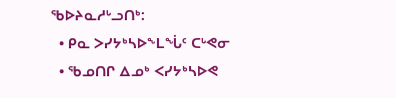ᖃᐅᔨᓇᓱᒡᓗᑎᒃ:
  • ᑭᓇ ᐳᓯᔭᒃᓴᐅᖕᒪᖔᑦ ᑕᒡᕙᓂ
  • ᖃᓄᑎᒋ ᐃᓄᒃ ᐸᓯᔭᒃᓴᐅᕙ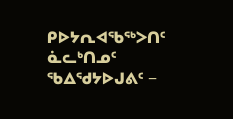ᑭᐅᔭᕆᐊᖃᖅᐳᑎᑦ ᓈᓚᒃᑎᓄᑦ ᖃᐃᖁᔭᐅᒍᕕᑦ −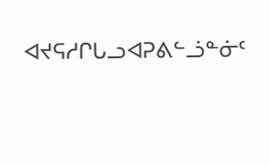ᐊᔪᕋᓱᒋᒐᓗᐊᕈᕕᓪᓘᓐᓃᑦ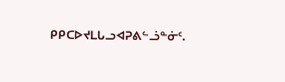ᑭᑭᑕᐅᔪᒪᒐᓗᐊᕈᕕᓪᓘᓐᓃᑦ.